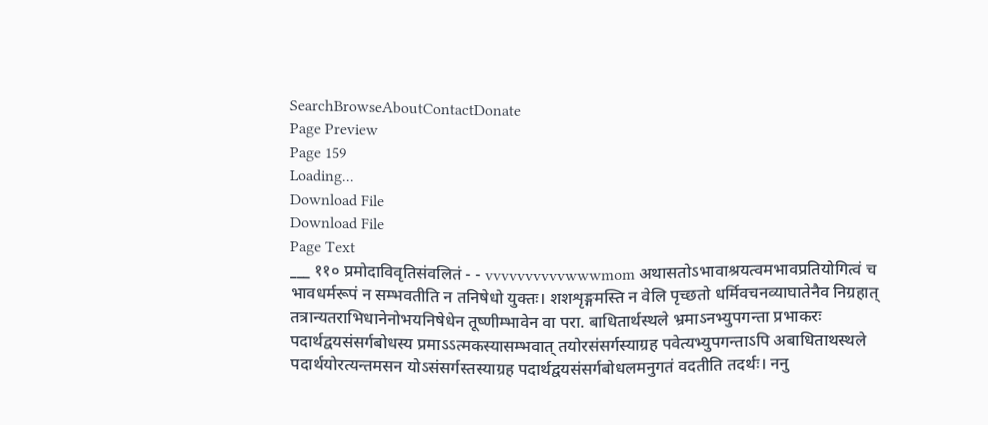SearchBrowseAboutContactDonate
Page Preview
Page 159
Loading...
Download File
Download File
Page Text
___ ११० प्रमोदाविवृतिसंवलितं - - vvvvvvvvvvwwwmom अथासतोऽभावाश्रयत्वमभावप्रतियोगित्वं च भावधर्मरूपं न सम्भवतीति न तनिषेधो युक्तः। शशशृङ्गमस्ति न वेलि पृच्छतो धर्मिवचनव्याघातेनैव निग्रहात् तत्रान्यतराभिधानेनोभयनिषेधेन तूष्णीम्भावेन वा परा. बाधितार्थस्थले भ्रमाऽनभ्युपगन्ता प्रभाकरः पदार्थद्वयसंसर्गबोधस्य प्रमाऽऽत्मकस्यासम्भवात् तयोरसंसर्गस्याग्रह पवेत्यभ्युपगन्ताऽपि अबाधिताथस्थले पदार्थयोरत्यन्तमसन योऽसंसर्गस्तस्याग्रह पदार्थद्वयसंसर्गबोधलमनुगतं वदतीति तदर्थः। ननु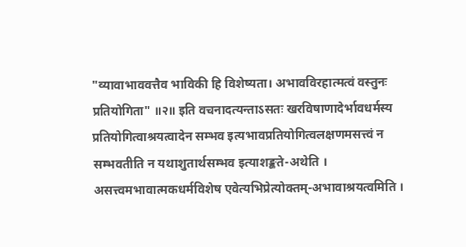"व्यावाभाववत्तैव भाविकी हि विशेष्यता। अभावविरहात्मत्वं वस्तुनः प्रतियोगिता" ॥२॥ इति वचनादत्यन्ताऽसतः खरविषाणादेर्भावधर्मस्य प्रतियोगित्वाश्रयत्वादेन सम्भव इत्यभावप्रतियोगित्वलक्षणमसत्त्वं न सम्भवतीति न यथाशुतार्थसम्भव इत्याशङ्कते-अथेति । असत्त्वमभावात्मकधर्मविशेष एवेत्यभिप्रेत्योक्तम्-अभावाश्रयत्वमिति ।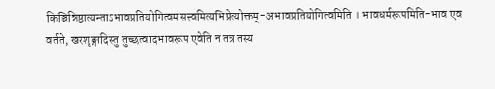किञ्चिन्निष्ठात्यन्ताऽभावप्रतियोगित्वमसत्त्वमित्यभिप्रेत्योक्तम्-अभावप्रतियोगित्वमिति । भावधर्मरूपमिति-भाव एव वर्तते, खरशृङ्गादिस्तु तुच्छत्वादभावरूप एवेति न तत्र तस्य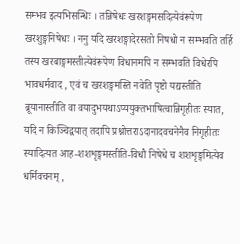सम्भव इत्यभिसन्धिः । तन्निषेधः खरशङ्गमसदित्येवंरूपेण खरशुङ्गनिषेधः । ननु यदि खरशङ्गादेरसतो निषधो न सम्भवति तर्हि तस्य खरबाङ्गमस्तीत्येवंरूपेण विधानमपि न सम्भवति विधेरपि भावधर्मवाद , एवं च खरशङ्गमस्ति नवेति पृष्टो यद्यस्तीति ब्रूयानास्तीति वा वयादुभयथाऽप्ययुक्तभाषित्वान्निगृहीतः स्यात, यदि न किञ्चिद्वयात् तदापि प्रश्नोत्तराऽदानादवचनेनैव निगृहीतः स्यादित्यत आह-शशशृङ्गमस्तीति-विधौ निषेधे च शशशृङ्गमित्येव धर्मिवचनम् ,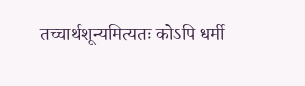तच्चार्थशून्यमित्यतः कोऽपि धर्मी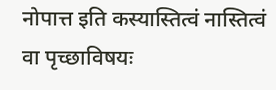नोपात्त इति कस्यास्तित्वं नास्तित्वं वा पृच्छाविषयः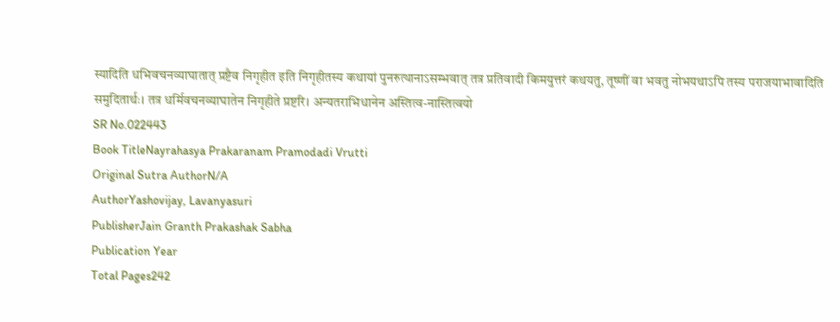स्यादिति धभिवचनव्याघातात् प्रष्टैव निगृहीत इति निगृहीतस्य कथायां पुनरुत्थानाऽसम्भवात् तत्र प्रतिवादी किमयुत्तरं कथयतु, तूष्णीं वा भवतु नोभयथाऽपि तस्य पराजयाभावादिति समुदितार्थः। तत्र धर्मिवचनव्याघातेन निगृहीते प्रष्टरि। अन्यतराभिधानेन अस्तित्व-नास्तित्वयो
SR No.022443
Book TitleNayrahasya Prakaranam Pramodadi Vrutti
Original Sutra AuthorN/A
AuthorYashovijay, Lavanyasuri
PublisherJain Granth Prakashak Sabha
Publication Year
Total Pages242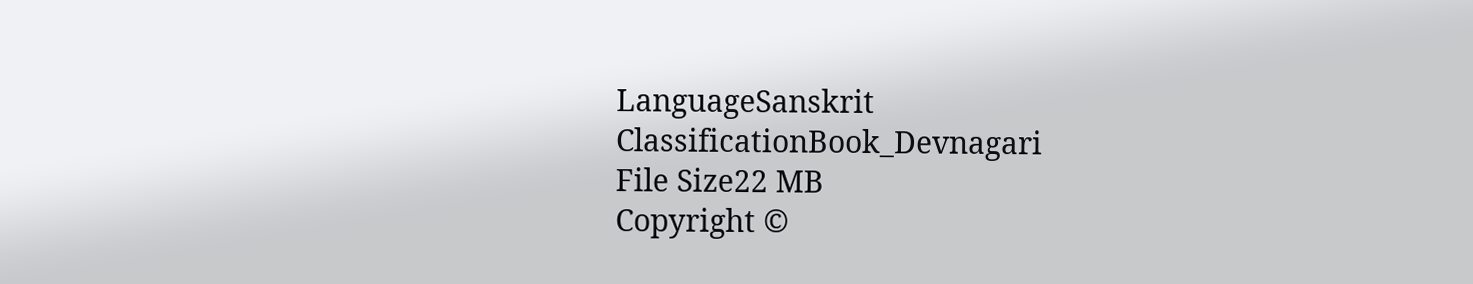LanguageSanskrit
ClassificationBook_Devnagari
File Size22 MB
Copyright ©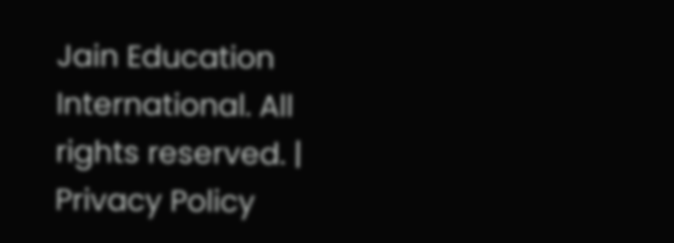Jain Education International. All rights reserved. | Privacy Policy